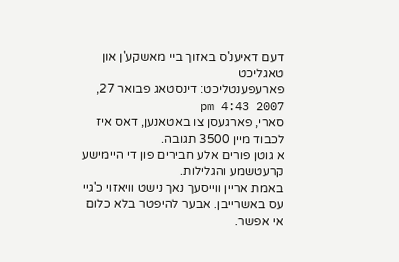דעם דאיענ'ס באזוך ביי מאשקע'ן און טאגליכט
פארעפענטליכט: דינסטאג פבואר 27, 2007 4:43 pm
סארי, פארגעסן צו באטאנען, דאס איז לכבוד מיין 3500 תגובה.
א גוטן פורים אלע חבירים פון די היימישע קרעטשמע והגלילות.
באמת אריין ווייסעך נאך נישט וויאזוי כ'גיי עס באשרייבן. אבער להיפטר בלא כלום אי אפשר.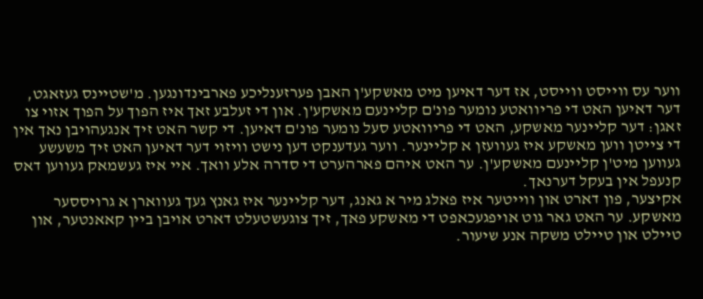ווער עס ווייסט ווייסט, אז דער דאיען מיט מאשקע'ן האבן פערזענליכע פארבינדונגען. מ'שטיינס געזאגט, דער דאיען האט די פריוואטע נומער פונ'ם קליינעם מאשקע'ן. און די זעלבע זאך איז הפוך על הפוך אזוי צו זאגן: דער קליינער מאשקע, האט די פריוואטע סעל נומער פונ'ם דאיען. די קשר האט זיך אנגעהויבן נאך אין די צייטן ווען מאשקע איז געוועזן א קליינער. ווער געדענקט דען נישט וויזוי דער דאיען האט זיך משעשע געווען מיט'ן קליינעם מאשקע'ן. ער האט איהם פארהערט די סדרה אלע וואך. איי איז געשמאק געווען דאס קנעפל אין בעקל דערנאך.
אקיצער, פון דארט און ווייטער איז פאלג מיר א גאנג, דער קליינער איז גאנץ געך געווארן א גרויססער מאשקע. ער האט גאר גוט אויפגעכאפט די מאשקע פאך, זיך צוגעשטעלט דארט אויבן ביין קאאנטער, און טיילט און טיילט משקה אנע שיעור.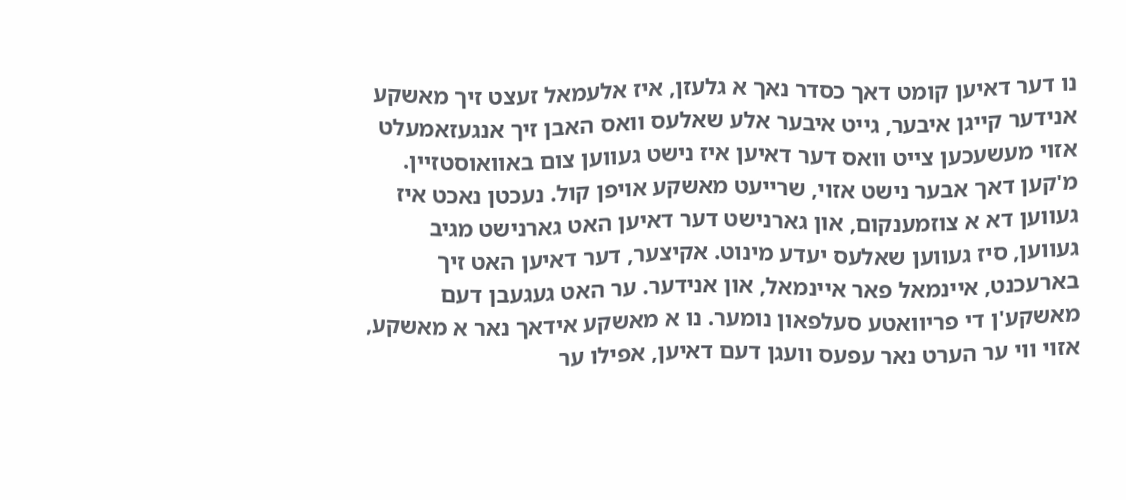נו דער דאיען קומט דאך כסדר נאך א גלעזן, איז אלעמאל זעצט זיך מאשקע אנידער קייגן איבער, גייט איבער אלע שאלעס וואס האבן זיך אנגעזאמעלט אזוי מעשעכען צייט וואס דער דאיען איז נישט געווען צום באוואוסטזיין.
מ'קען דאך אבער נישט אזוי, שרייעט מאשקע אויפן קול. נעכטן נאכט איז געווען דא א צוזמענקום, און גארנישט דער דאיען האט גארנישט מגיב געווען, סיז געווען שאלעס יעדע מינוט. אקיצער, דער דאיען האט זיך בארעכנט, איינמאל פאר איינמאל, און אנידער. ער האט געגעבן דעם מאשקע'ן די פריוואטע סעלפאון נומער. נו א מאשקע אידאך נאר א מאשקע, אזוי ווי ער הערט נאר עפעס וועגן דעם דאיען, אפילו ער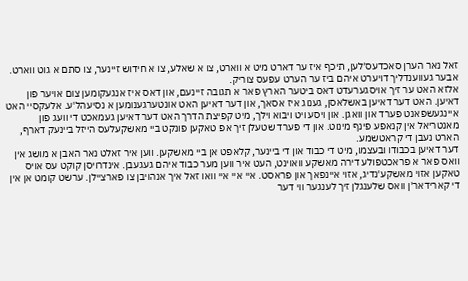זאל נאר הערן סאכדעס'לען, תיכף איז ער דארט מיט א ווארט, צו א שאלע, צו א חידוש זיינער, צו סתם א גוט ווארט. אבער געווענדליך דויערט איהם ביז ער הערט עפעס צוריק.
אלזא האט ער זיך אויסגערעדט דאס ביטער הארץ פאר א תגובה זיינעם, און דאס איז אנגעקומען צום אויער פון דאיען. האט דער דאיען באשלאסן, גענוג איז אסאך, און דער דאיען האט אונטערגענומען א נסיעהל'ע. אלעקסיי האט איינגעשפאנט פערד און וואגן. און ויסע ויט ויבוא וילך, מיט קפיצת הדרך האט דער דאיען געמאכט די וועג פון מאנטריאל אין קנאפע פינף מינוט. און די פערד שטעלן זיך אפ טאקען פונקט ביי מאשקעלעס הייזל ביינעק דארף, הארט נעבן די קראטשמע.
דער דאיען בכבודו ובעצמו, מיט די כבוד און די ביינער, קלאפט אן ביי מאשקען. ווען איר זאלט נאר האבן א מושג אין וואס פאר א פראכטפולע דירה מאשקע וואוינט, העט איר ווען מער כבוד איהם געגעבן. אינדרויסן קוקט עס אויס טאקען אזוי מאשקע'נדיג, אזוי איינפאך און פראסט. איי איי איי וואו זאל איך אנהויבן צו פארציילן. ערשט קומט אן אין די קארידאר'ן וואס שלענגלן זיך לענגער ווי דער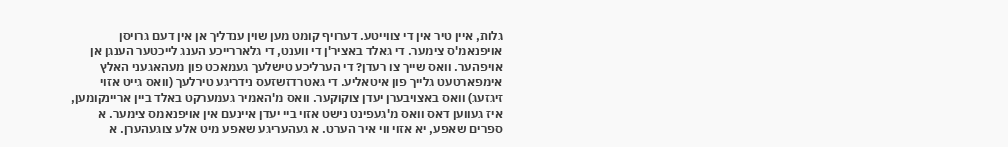גלות, איין טיר אין די צווייטע. דערויף קומט מען שוין ענדליך אן אין דעם גרויסן אויפנאמ'ס צימער. די גאלד באציר'ן די ווענט, די גלאררייכע הענג לייכטער הענגן אן אויפהער. וואס שייך צו רעדן? די הערליכע טישלעך געמאכט פון מעהאגעני האלץ אימפארטעט גלייך פון איטאליע. די גאטרדזשזעס נידריגע טירלעך (וואס גייט אזוי זיגזעג) וואס באצויבערן יעדן צוקוקער. וואס מ'האמיר געמערקט באלד ביין אריינקומען, איז געווען דאס וואס מ'געפינט נישט אזוי ביי יעדן איינעם אין אויפנאמס צימער. א ספרים שאפע, יא אזוי ווי איר הערט. א געהעריגע שאפע מיט אלע צוגעהערן. א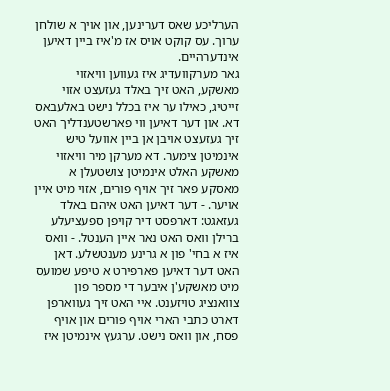הערליכע שאס דערינען, און אויך א שולחן ערוך. עס קוקט אויס אז מ'איז ביין דאיען אינדערהיים.
גאר מערקוועדיג איז געווען וויאזוי מאשקע, האט זיך באלד געזעצט אזוי זייטיג, כאילו ער איז בכלל נישט באלעבאס דא. און דער דאיען ווי פארשטענדליך האט זיך געזעצט אויבן אן ביין אוועל טיש אינמיטן צימער. דא מערקן מיר וויאזוי מאשקע האלט אינמיטן צושטעלן א מאסקע פאר זיך אויף פורים, אזוי מיט איין אויער. - דער דאיען האט איהם באלד געזאגט: דארפסט דיר קויפן ספעציעלע ברילן וואס האט נאר איין הענטל. - וואס איז א בחי' פון א גרינע מענטשלע. דאן האט דער דאיען פארפירט א טיפע שמועס מיט מאשקע'ן איבער די מספר פון צוואנציג טויזענט. איי האט זיך געווארפן דארט כתבי הארי אויף פורים און אויף פסח, און וואס נישט. ערגעץ אינמיטן איז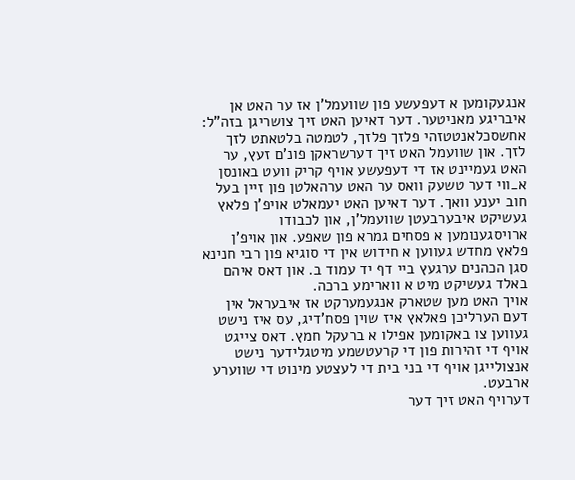אנגעקומען א דעפעשע פון שוועמל'ן אז ער האט אן איבריגע מאניטער. דער דאיען האט זיך צושריגן בזה"ל: אחשסכלאנטטזהי פלזך פלזך, לטמטה בלטאתט לזך לזך. און שוועמל האט זיך דערשראקן פונ'ם זעץ, ער האט געמיינט אז די דעפעשע אויף קריק וועט באונסן א_ווי דער טשעק וואס ער האט ערהאלטן פון זיין בעל חוב יענע וואך. דער דאיען האט יעמאלט אויפ'ן פלאץ געשיקט איבערבעטן שוועמל'ן, און לכבודו ארויסגענומען א פסחים גמרא פון שאפע. און אויפ'ן פלאץ מחדש געווען א חידוש אין די סוגיא פון רבי חנינא סגן הכהנים ערגעץ ביי דף יד עמוד ב. און דאס איהם באלד געשיקט מיט א ווארימע ברכה.
אויך האט מען שטארק אנגעמערקט אז איבעראל אין דעם הערליכן פאלאץ איז שוין פסח'דיג, עס איז נישט געווען צו באקומען אפילו א ברעקל חמץ. דאס צייגט אויף די זהירות פון די קרעטשמע מיטגלידער נישט אנצולייגן אויף די בני בית די לעצטע מינוט די שווערע ארבעט.
דערויף האט זיך דער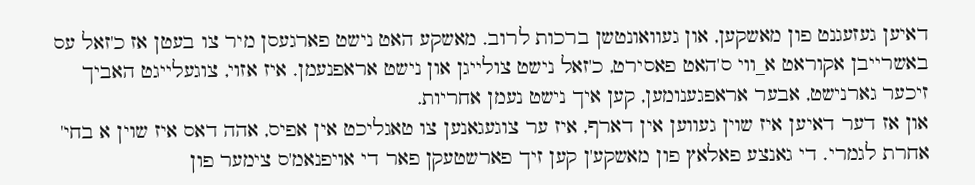דאיען געזעגנט פון מאשקען, און געוואונטשן ברכות לרוב. מאשקע האט נישט פארגעסן מיר צו בעטן אז כ'זאל עס באשרייבן אקוראט א_ווי ס'האט פאסירט, כ'זאל נישט צולייגן און נישט אראפנעמן. איז אזוי, צוגעלייגט האביך זיכער גארנישט, אבער אראפגענומען, קען איך נישט נעמן אחריות.
און אז דער דאיען איז שוין געווען אין דארף, איז ער צוגעגאנען צו טאגליכט אין אפיס, אהה דאס איז שוין א בחי' אחרת לגמרי. די גאנצע פאלאץ פון מאשקע'ן קען זיך פארשטעקן פאר די אויפנאמ'ס צימער פון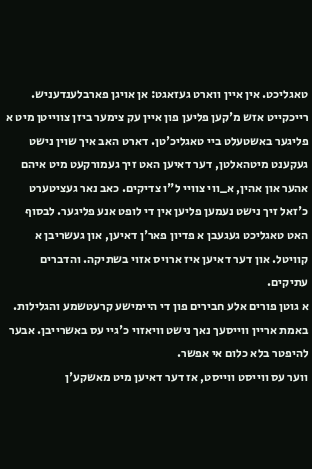טאגליכט. אין איין ווארט געזאגט: אן אויגן פארבלענדעניש. רייכקייט אזש מ'קען פליען פון איין עק צימער ביזן צווייטן מיט א פליגער באשטעלט ביי טאגליכ'טן. דארט האב איך שוין נישט געקענט מיטהאלטן, דער דאיען האט זיך געמורקעט מיט איהם אהער און אהין, א_ווי צוויי ל"ו צדיקים. כאב נאר געציטערט כ'זאל זיך נישט נעמען פליען אין די לופט אנע פליגער. לבסוף האט טאגליכט געגעבן א פדיון פאר'ן דאיען, און געשריבן א קוויטל. און דער דאיען איז ארויס אזוי בשתיקה. והדברים עתיקים.
א גוטן פורים אלע חבירים פון די היימישע קרעטשמע והגלילות.
באמת אריין ווייסעך נאך נישט וויאזוי כ'גיי עס באשרייבן. אבער להיפטר בלא כלום אי אפשר.
ווער עס ווייסט ווייסט, אז דער דאיען מיט מאשקע'ן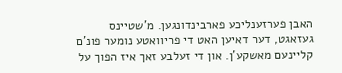האבן פערזענליכע פארבינדונגען. מ'שטיינס געזאגט, דער דאיען האט די פריוואטע נומער פונ'ם קליינעם מאשקע'ן. און די זעלבע זאך איז הפוך על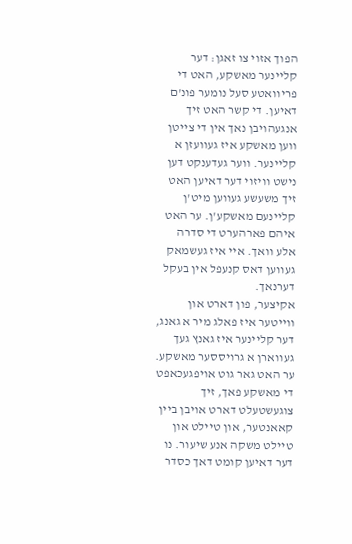הפוך אזוי צו זאגן: דער קליינער מאשקע, האט די פריוואטע סעל נומער פונ'ם דאיען. די קשר האט זיך אנגעהויבן נאך אין די צייטן ווען מאשקע איז געוועזן א קליינער. ווער געדענקט דען נישט וויזוי דער דאיען האט זיך משעשע געווען מיט'ן קליינעם מאשקע'ן. ער האט איהם פארהערט די סדרה אלע וואך. איי איז געשמאק געווען דאס קנעפל אין בעקל דערנאך.
אקיצער, פון דארט און ווייטער איז פאלג מיר א גאנג, דער קליינער איז גאנץ געך געווארן א גרויססער מאשקע. ער האט גאר גוט אויפגעכאפט די מאשקע פאך, זיך צוגעשטעלט דארט אויבן ביין קאאנטער, און טיילט און טיילט משקה אנע שיעור. נו דער דאיען קומט דאך כסדר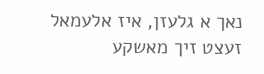נאך א גלעזן, איז אלעמאל זעצט זיך מאשקע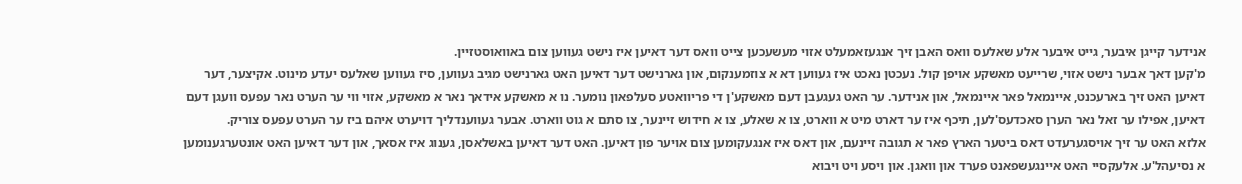אנידער קייגן איבער, גייט איבער אלע שאלעס וואס האבן זיך אנגעזאמעלט אזוי מעשעכען צייט וואס דער דאיען איז נישט געווען צום באוואוסטזיין.
מ'קען דאך אבער נישט אזוי, שרייעט מאשקע אויפן קול. נעכטן נאכט איז געווען דא א צוזמענקום, און גארנישט דער דאיען האט גארנישט מגיב געווען, סיז געווען שאלעס יעדע מינוט. אקיצער, דער דאיען האט זיך בארעכנט, איינמאל פאר איינמאל, און אנידער. ער האט געגעבן דעם מאשקע'ן די פריוואטע סעלפאון נומער. נו א מאשקע אידאך נאר א מאשקע, אזוי ווי ער הערט נאר עפעס וועגן דעם דאיען, אפילו ער זאל נאר הערן סאכדעס'לען, תיכף איז ער דארט מיט א ווארט, צו א שאלע, צו א חידוש זיינער, צו סתם א גוט ווארט. אבער געווענדליך דויערט איהם ביז ער הערט עפעס צוריק.
אלזא האט ער זיך אויסגערעדט דאס ביטער הארץ פאר א תגובה זיינעם, און דאס איז אנגעקומען צום אויער פון דאיען. האט דער דאיען באשלאסן, גענוג איז אסאך, און דער דאיען האט אונטערגענומען א נסיעהל'ע. אלעקסיי האט איינגעשפאנט פערד און וואגן. און ויסע ויט ויבוא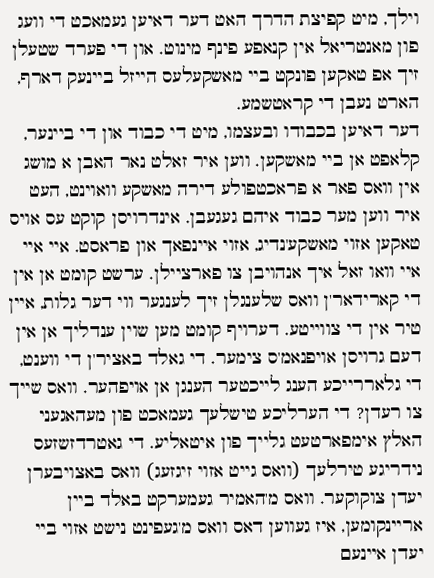וילך, מיט קפיצת הדרך האט דער דאיען געמאכט די וועג פון מאנטריאל אין קנאפע פינף מינוט. און די פערד שטעלן זיך אפ טאקען פונקט ביי מאשקעלעס הייזל ביינעק דארף, הארט נעבן די קראטשמע.
דער דאיען בכבודו ובעצמו, מיט די כבוד און די ביינער, קלאפט אן ביי מאשקען. ווען איר זאלט נאר האבן א מושג אין וואס פאר א פראכטפולע דירה מאשקע וואוינט, העט איר ווען מער כבוד איהם געגעבן. אינדרויסן קוקט עס אויס טאקען אזוי מאשקע'נדיג, אזוי איינפאך און פראסט. איי איי איי וואו זאל איך אנהויבן צו פארציילן. ערשט קומט אן אין די קארידאר'ן וואס שלענגלן זיך לענגער ווי דער גלות, איין טיר אין די צווייטע. דערויף קומט מען שוין ענדליך אן אין דעם גרויסן אויפנאמ'ס צימער. די גאלד באציר'ן די ווענט, די גלאררייכע הענג לייכטער הענגן אן אויפהער. וואס שייך צו רעדן? די הערליכע טישלעך געמאכט פון מעהאגעני האלץ אימפארטעט גלייך פון איטאליע. די גאטרדזשזעס נידריגע טירלעך (וואס גייט אזוי זיגזעג) וואס באצויבערן יעדן צוקוקער. וואס מ'האמיר געמערקט באלד ביין אריינקומען, איז געווען דאס וואס מ'געפינט נישט אזוי ביי יעדן איינעם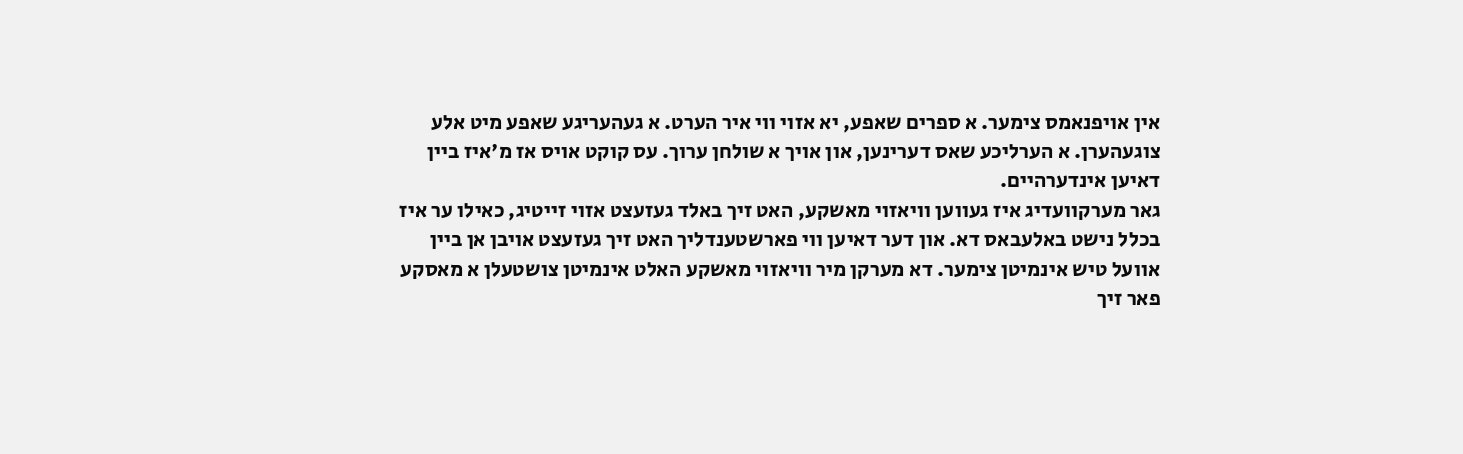אין אויפנאמס צימער. א ספרים שאפע, יא אזוי ווי איר הערט. א געהעריגע שאפע מיט אלע צוגעהערן. א הערליכע שאס דערינען, און אויך א שולחן ערוך. עס קוקט אויס אז מ'איז ביין דאיען אינדערהיים.
גאר מערקוועדיג איז געווען וויאזוי מאשקע, האט זיך באלד געזעצט אזוי זייטיג, כאילו ער איז בכלל נישט באלעבאס דא. און דער דאיען ווי פארשטענדליך האט זיך געזעצט אויבן אן ביין אוועל טיש אינמיטן צימער. דא מערקן מיר וויאזוי מאשקע האלט אינמיטן צושטעלן א מאסקע פאר זיך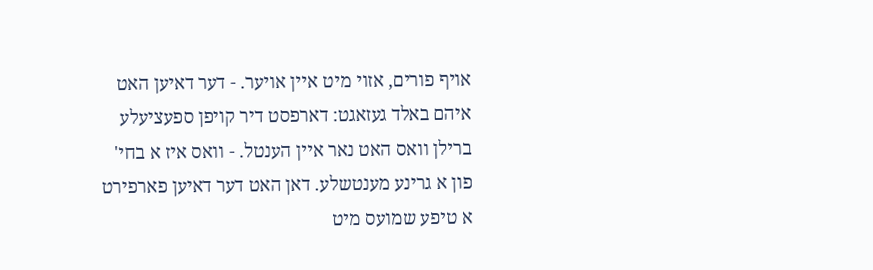אויף פורים, אזוי מיט איין אויער. - דער דאיען האט איהם באלד געזאגט: דארפסט דיר קויפן ספעציעלע ברילן וואס האט נאר איין הענטל. - וואס איז א בחי' פון א גרינע מענטשלע. דאן האט דער דאיען פארפירט א טיפע שמועס מיט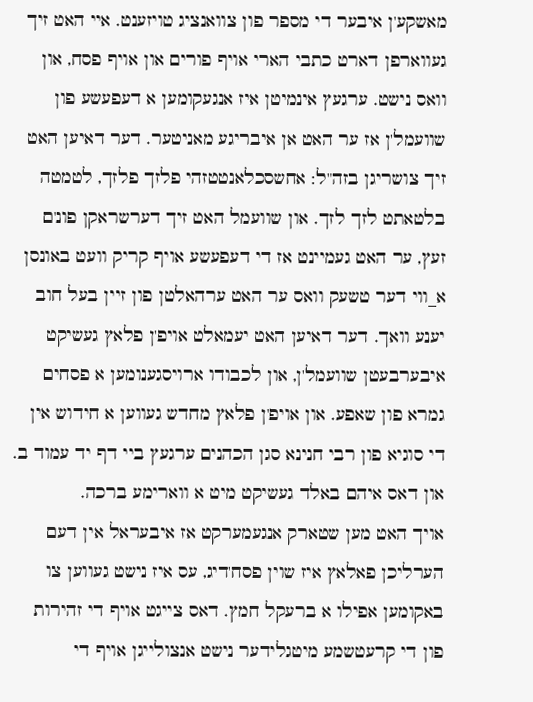מאשקע'ן איבער די מספר פון צוואנציג טויזענט. איי האט זיך געווארפן דארט כתבי הארי אויף פורים און אויף פסח, און וואס נישט. ערגעץ אינמיטן איז אנגעקומען א דעפעשע פון שוועמל'ן אז ער האט אן איבריגע מאניטער. דער דאיען האט זיך צושריגן בזה"ל: אחשסכלאנטטזהי פלזך פלזך, לטמטה בלטאתט לזך לזך. און שוועמל האט זיך דערשראקן פונ'ם זעץ, ער האט געמיינט אז די דעפעשע אויף קריק וועט באונסן א_ווי דער טשעק וואס ער האט ערהאלטן פון זיין בעל חוב יענע וואך. דער דאיען האט יעמאלט אויפ'ן פלאץ געשיקט איבערבעטן שוועמל'ן, און לכבודו ארויסגענומען א פסחים גמרא פון שאפע. און אויפ'ן פלאץ מחדש געווען א חידוש אין די סוגיא פון רבי חנינא סגן הכהנים ערגעץ ביי דף יד עמוד ב. און דאס איהם באלד געשיקט מיט א ווארימע ברכה.
אויך האט מען שטארק אנגעמערקט אז איבעראל אין דעם הערליכן פאלאץ איז שוין פסח'דיג, עס איז נישט געווען צו באקומען אפילו א ברעקל חמץ. דאס צייגט אויף די זהירות פון די קרעטשמע מיטגלידער נישט אנצולייגן אויף די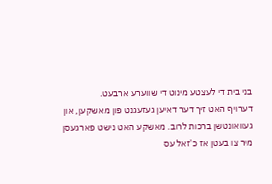בני בית די לעצטע מינוט די שווערע ארבעט.
דערויף האט זיך דער דאיען געזעגנט פון מאשקען, און געוואונטשן ברכות לרוב. מאשקע האט נישט פארגעסן מיר צו בעטן אז כ'זאל עס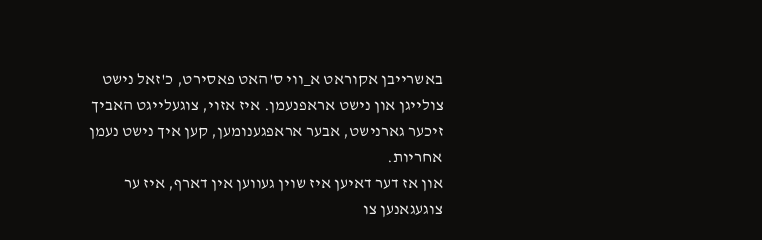באשרייבן אקוראט א_ווי ס'האט פאסירט, כ'זאל נישט צולייגן און נישט אראפנעמן. איז אזוי, צוגעלייגט האביך זיכער גארנישט, אבער אראפגענומען, קען איך נישט נעמן אחריות.
און אז דער דאיען איז שוין געווען אין דארף, איז ער צוגעגאנען צו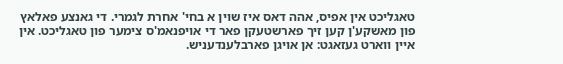טאגליכט אין אפיס, אהה דאס איז שוין א בחי' אחרת לגמרי. די גאנצע פאלאץ פון מאשקע'ן קען זיך פארשטעקן פאר די אויפנאמ'ס צימער פון טאגליכט. אין איין ווארט געזאגט: אן אויגן פארבלענדעניש.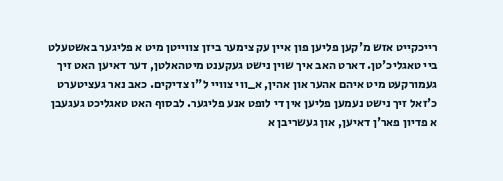רייכקייט אזש מ'קען פליען פון איין עק צימער ביזן צווייטן מיט א פליגער באשטעלט ביי טאגליכ'טן. דארט האב איך שוין נישט געקענט מיטהאלטן, דער דאיען האט זיך געמורקעט מיט איהם אהער און אהין, א_ווי צוויי ל"ו צדיקים. כאב נאר געציטערט כ'זאל זיך נישט נעמען פליען אין די לופט אנע פליגער. לבסוף האט טאגליכט געגעבן א פדיון פאר'ן דאיען, און געשריבן א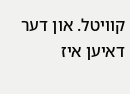קוויטל. און דער דאיען איז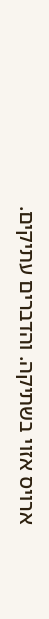ארויס אזוי בשתיקה. והדברים עתיקים.